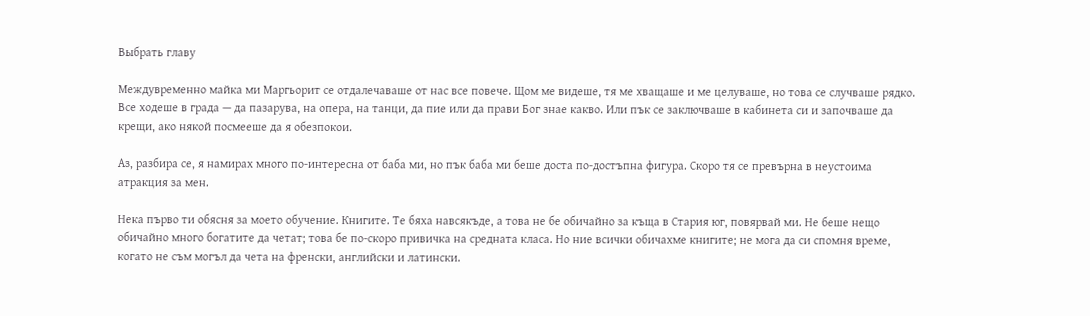Выбрать главу

Междувременно майка ми Маргьорит се отдалечаваше от нас все повече. Щом ме видеше, тя ме хващаше и ме целуваше, но това се случваше рядко. Все ходеше в града — да пазарува, на опера, на танци, да пие или да прави Бог знае какво. Или пък се заключваше в кабинета си и започваше да крещи, ако някой посмееше да я обезпокои.

Аз, разбира се, я намирах много по-интересна от баба ми, но пък баба ми беше доста по-достъпна фигура. Скоро тя се превърна в неустоима атракция за мен.

Нека първо ти обясня за моето обучение. Книгите. Те бяха навсякъде, а това не бе обичайно за къща в Стария юг, повярвай ми. Не беше нещо обичайно много богатите да четат; това бе по-скоро привичка на средната класа. Но ние всички обичахме книгите; не мога да си спомня време, когато не съм могъл да чета на френски, английски и латински.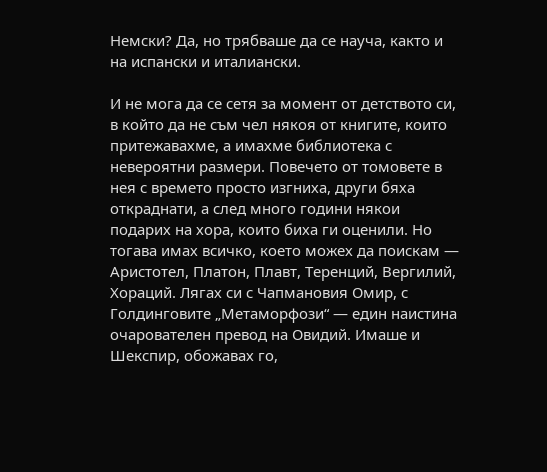Немски? Да, но трябваше да се науча, както и на испански и италиански.

И не мога да се сетя за момент от детството си, в който да не съм чел някоя от книгите, които притежавахме, а имахме библиотека с невероятни размери. Повечето от томовете в нея с времето просто изгниха, други бяха откраднати, а след много години някои подарих на хора, които биха ги оценили. Но тогава имах всичко, което можех да поискам — Аристотел, Платон, Плавт, Теренций, Вергилий, Хораций. Лягах си с Чапмановия Омир, с Голдинговите „Метаморфози“ — един наистина очарователен превод на Овидий. Имаше и Шекспир, обожавах го,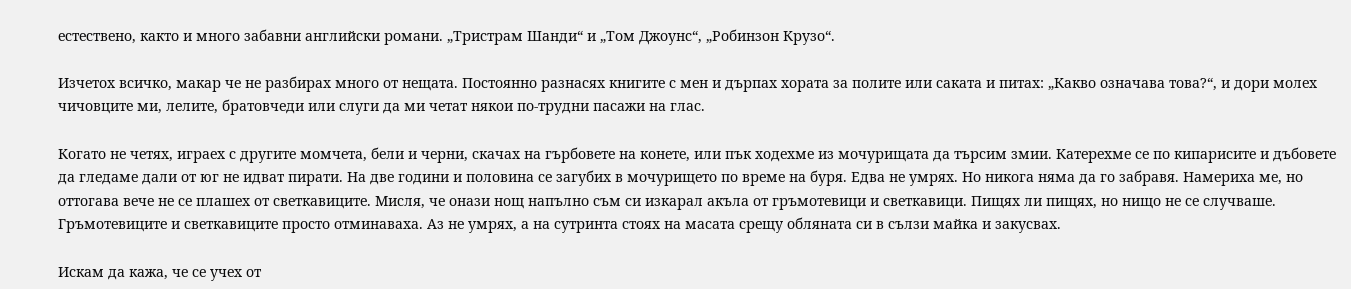естествено, както и много забавни английски романи. „Тристрам Шанди“ и „Том Джоунс“, „Робинзон Крузо“.

Изчетох всичко, макар че не разбирах много от нещата. Постоянно разнасях книгите с мен и дърпах хората за полите или саката и питах: „Какво означава това?“, и дори молех чичовците ми, лелите, братовчеди или слуги да ми четат някои по-трудни пасажи на глас.

Когато не четях, играех с другите момчета, бели и черни, скачах на гърбовете на конете, или пък ходехме из мочурищата да търсим змии. Катерехме се по кипарисите и дъбовете да гледаме дали от юг не идват пирати. На две години и половина се загубих в мочурището по време на буря. Едва не умрях. Но никога няма да го забравя. Намериха ме, но оттогава вече не се плашех от светкавиците. Мисля, че онази нощ напълно съм си изкарал акъла от гръмотевици и светкавици. Пищях ли пищях, но нищо не се случваше. Гръмотевиците и светкавиците просто отминаваха. Аз не умрях, а на сутринта стоях на масата срещу обляната си в сълзи майка и закусвах.

Искам да кажа, че се учех от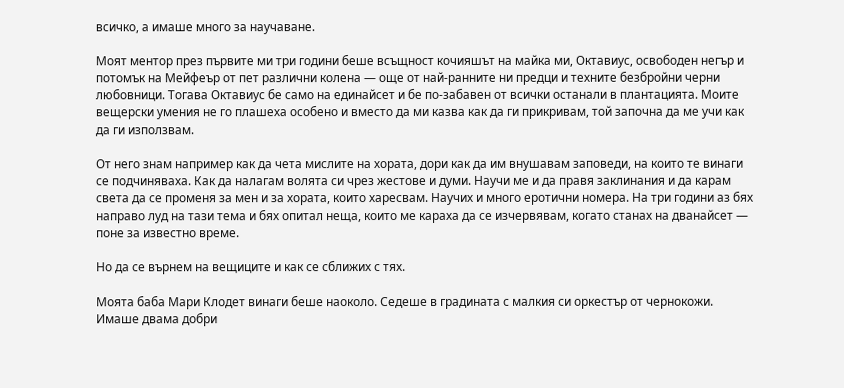всичко, а имаше много за научаване.

Моят ментор през първите ми три години беше всъщност кочияшът на майка ми, Октавиус, освободен негър и потомък на Мейфеър от пет различни колена — още от най-ранните ни предци и техните безбройни черни любовници. Тогава Октавиус бе само на единайсет и бе по-забавен от всички останали в плантацията. Моите вещерски умения не го плашеха особено и вместо да ми казва как да ги прикривам, той започна да ме учи как да ги използвам.

От него знам например как да чета мислите на хората, дори как да им внушавам заповеди, на които те винаги се подчиняваха. Как да налагам волята си чрез жестове и думи. Научи ме и да правя заклинания и да карам света да се променя за мен и за хората, които харесвам. Научих и много еротични номера. На три години аз бях направо луд на тази тема и бях опитал неща, които ме караха да се изчервявам, когато станах на дванайсет — поне за известно време.

Но да се върнем на вещиците и как се сближих с тях.

Моята баба Мари Клодет винаги беше наоколо. Седеше в градината с малкия си оркестър от чернокожи. Имаше двама добри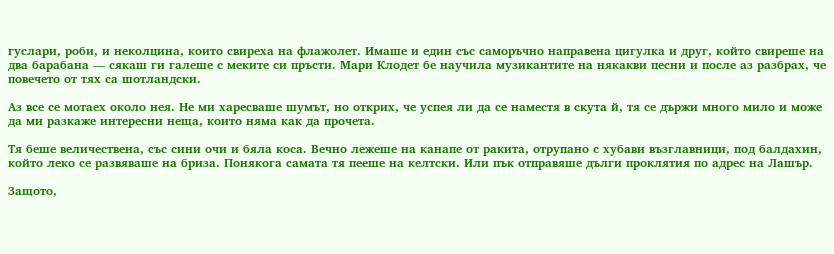гуслари, роби, и неколцина, които свиреха на флажолет. Имаше и един със саморъчно направена цигулка и друг, който свиреше на два барабана — сякаш ги галеше с меките си пръсти. Мари Клодет бе научила музикантите на някакви песни и после аз разбрах, че повечето от тях са шотландски.

Аз все се мотаех около нея. Не ми харесваше шумът, но открих, че успея ли да се наместя в скута й, тя се държи много мило и може да ми разкаже интересни неща, които няма как да прочета.

Тя беше величествена, със сини очи и бяла коса. Вечно лежеше на канапе от ракита, отрупано с хубави възглавници, под балдахин, който леко се развяваше на бриза. Понякога самата тя пееше на келтски. Или пък отправяше дълги проклятия по адрес на Лашър.

Защото,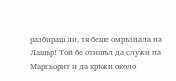разбираш ли, тя беше омръзнала на Лашър! Той бе отишъл да служи на Маргьорит и да кръжи около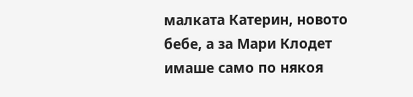малката Катерин, новото бебе, а за Мари Клодет имаше само по някоя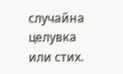случайна целувка или стих.